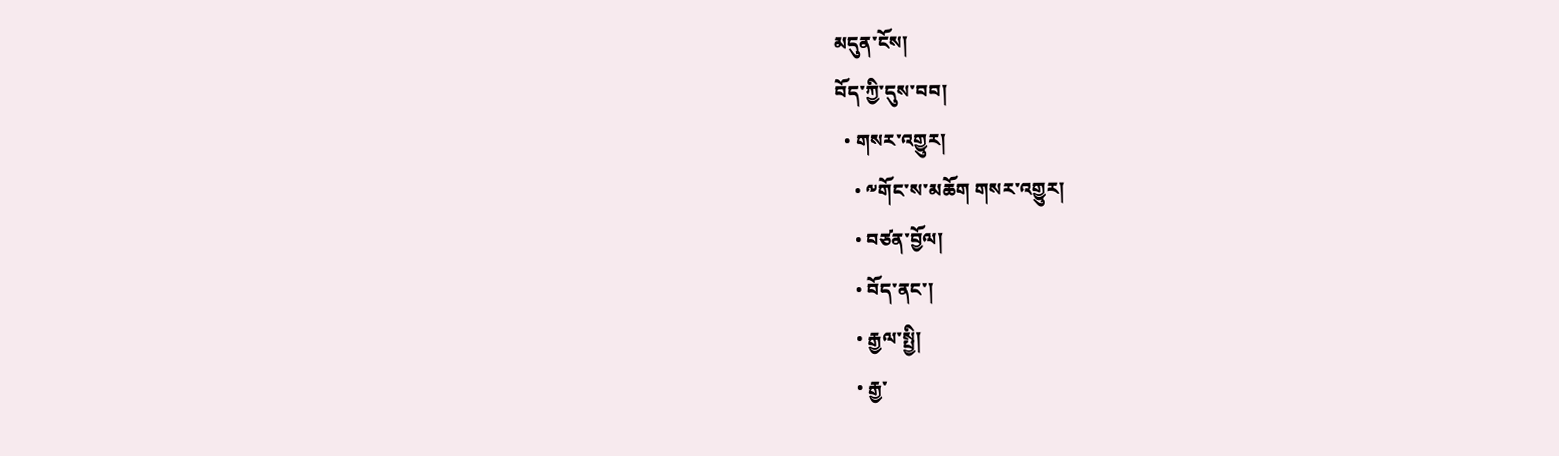མདུན་ངོས།
བོད་ཀྱི་དུས་བབ།
  • གསར་འགྱུར།
    • ༸གོང་ས་མཆོག གསར་འགྱུར།
    • བཙན་བྱོལ།
    • བོད་ནང་།
    • རྒྱལ་སྤྱི།
    • རྒྱ་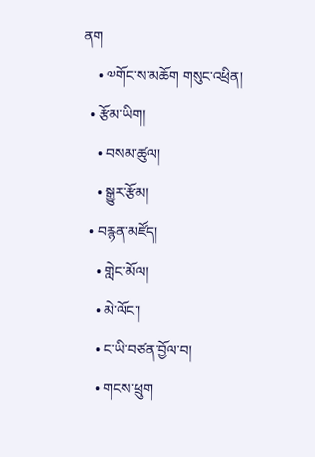ནག
    • ༧གོང་ས་མཆོག གསུང་འཕྲིན།
  • རྩོམ་ཡིག།
    • བསམ་ཚུལ།
    • སྒྱུར་རྩོམ།
  • བརྙན་མཛོད།
    • གླེང་མོལ།
    • མེ་ལོང་།
    • ང་ཡི་བཙན་བྱོལ་བ།
    • གངས་ཕྲུག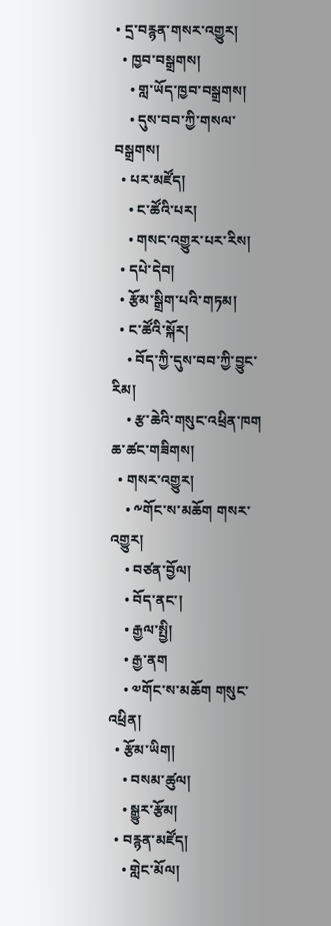• དྲ་བརྙན་གསར་འགྱུར།
  • ཁྱབ་བསྒྲགས།
    • གླ་ཡོད་ཁྱབ་བསྒྲགས།
    • དུས་བབ་ཀྱི་གསལ་བསྒྲགས།
  • པར་མཛོད།
    • ང་ཚོའི་པར།
    • གསང་འགྱུར་པར་རིས།
  • དཔེ་དེབ།
  • རྩོམ་སྒྲིག་པའི་གཏམ།
  • ང་ཚོའི་སྐོར།
    • བོད་ཀྱི་དུས་བབ་ཀྱི་བྱུང་རིམ།
    • རྩ་ཆེའི་གསུང་འཕྲིན་ཁག
ཆ་ཚང་གཟིགས།
  • གསར་འགྱུར།
    • ༸གོང་ས་མཆོག གསར་འགྱུར།
    • བཙན་བྱོལ།
    • བོད་ནང་།
    • རྒྱལ་སྤྱི།
    • རྒྱ་ནག
    • ༧གོང་ས་མཆོག གསུང་འཕྲིན།
  • རྩོམ་ཡིག།
    • བསམ་ཚུལ།
    • སྒྱུར་རྩོམ།
  • བརྙན་མཛོད།
    • གླེང་མོལ།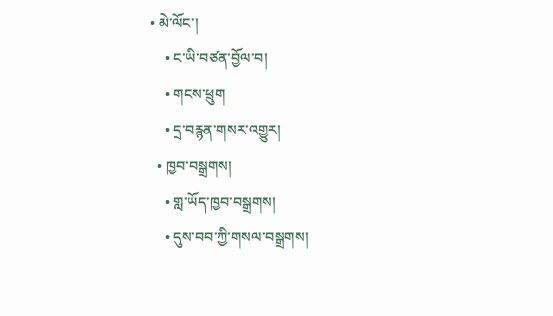• མེ་ལོང་།
    • ང་ཡི་བཙན་བྱོལ་བ།
    • གངས་ཕྲུག
    • དྲ་བརྙན་གསར་འགྱུར།
  • ཁྱབ་བསྒྲགས།
    • གླ་ཡོད་ཁྱབ་བསྒྲགས།
    • དུས་བབ་ཀྱི་གསལ་བསྒྲགས།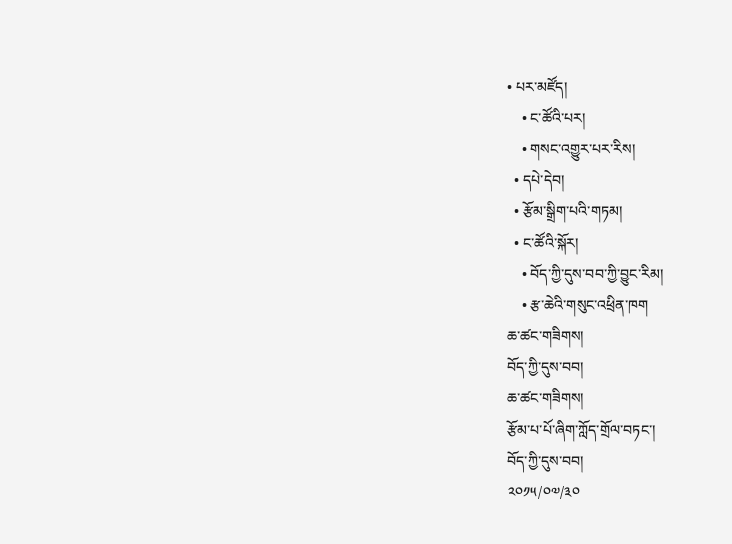• པར་མཛོད།
    • ང་ཚོའི་པར།
    • གསང་འགྱུར་པར་རིས།
  • དཔེ་དེབ།
  • རྩོམ་སྒྲིག་པའི་གཏམ།
  • ང་ཚོའི་སྐོར།
    • བོད་ཀྱི་དུས་བབ་ཀྱི་བྱུང་རིམ།
    • རྩ་ཆེའི་གསུང་འཕྲིན་ཁག
ཆ་ཚང་གཟིགས།
བོད་ཀྱི་དུས་བབ།
ཆ་ཚང་གཟིགས།
རྩོམ་པ་པོ་ཞིག་ཀློད་གྲོལ་བཏང་།
བོད་ཀྱི་དུས་བབ།
༢༠༡༥/༠༧/༣༠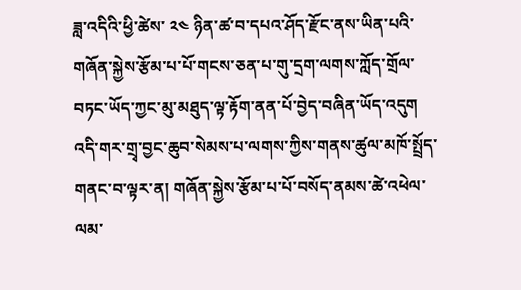ཟླ་འདིའི་ཕྱི་ཚེས་ ༢༤ ཉིན་ཚ་བ་དཔའ་ཤོད་རྫོང་ནས་ཡིན་པའི་གཞོན་སྐྱེས་རྩོམ་པ་པོ་གངས་ཅན་པ་གུ་དྲག་ལགས་ཀློད་གྲོལ་བཏང་ཡོད་ཀྱང་མུ་མཐུད་ལྟ་རྟོག་ནན་པོ་བྱེད་བཞིན་ཡོད་འདུག
འདི་གར་གྲྭ་བྱང་ཆུབ་སེམས་པ་ལགས་ཀྱིས་གནས་ཚུལ་མཁོ་སྤྲོད་གནང་བ་ལྟར་ན། གཞོན་སྐྱེས་རྩོམ་པ་པོ་བསོད་ནམས་ཚེ་འཕེལ་ལམ་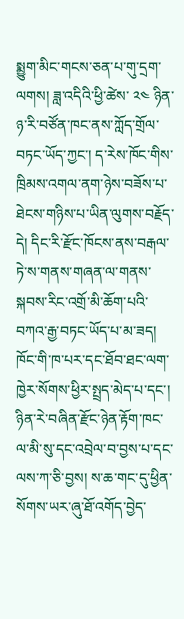སྨྱུག་མིང་གངས་ཅན་པ་གུ་དྲག་ལགས། ཟླ་འདིའི་ཕྱི་ཚེས་ ༢༤ ཉིན་ཉ་རི་བཙོན་ཁང་ནས་ཀློད་གྲོལ་བཏང་ཡོད་ཀྱང་། ད་རེས་ཁོང་གིས་ཁྲིམས་འགལ་ནག་ཉེས་བཟོས་པ་ཐེངས་གཉིས་པ་ཡིན་ལུགས་བརྗོད་དེ། དིང་རི་རྫོང་ཁོངས་ནས་བརྒལ་ཏེ་ས་གནས་གཞན་ལ་གནས་སྐབས་རིང་འགྲོ་མི་ཆོག་པའི་བཀའ་རྒྱ་བཏང་ཡོད་པ་མ་ཟད། ཁོང་གི་ཁ་པར་དང་ཐོབ་ཐང་ལག་ཁྱེར་སོགས་ཕྱིར་སྤྲད་མེད་པ་དང་། ཉིན་རེ་བཞིན་རྫོང་ཉེན་རྟོག་ཁང་ལ་མི་སུ་དང་འབྲེལ་བ་བྱས་པ་དང་ལས་ཀ་ཅི་བྱས། ས་ཆ་གང་དུ་ཕྱིན་སོགས་ཡར་ཞུ་ཐོ་འགོད་བྱེད་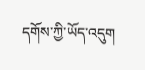དགོས་ཀྱི་ཡོད་འདུག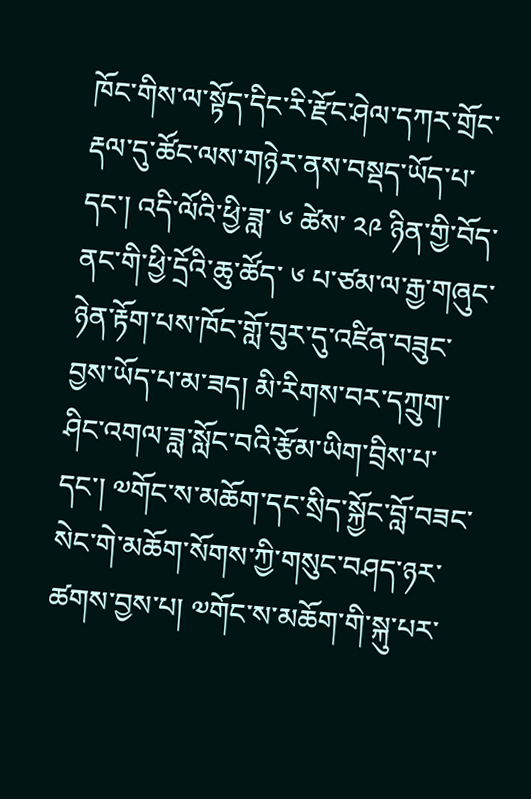ཁོང་གིས་ལ་སྟོད་དིང་རི་རྫོང་ཤེལ་དཀར་གྲོང་རྡལ་དུ་ཚོང་ལས་གཉེར་ནས་བསྡད་ཡོད་པ་དང་། འདི་ལོའི་ཕྱི་ཟླ་ ༦ ཚེས་ ༢༩ ཉིན་གྱི་བོད་ནང་གི་ཕྱི་དྲོའི་ཆུ་ཚོད་ ༦ པ་ཙམ་ལ་རྒྱ་གཞུང་ཉེན་རྟོག་པས་ཁོང་གློ་བུར་དུ་འཛིན་བཟུང་བྱས་ཡོད་པ་མ་ཟད། མི་རིགས་བར་དཀྲུག་ཤིང་འགལ་ཟླ་སློང་བའི་རྩོམ་ཡིག་བྲིས་པ་དང་། ༧གོང་ས་མཆོག་དང་སྲིད་སྐྱོང་བློ་བཟང་སེང་གེ་མཆོག་སོགས་ཀྱི་གསུང་བཤད་ཉར་ཚགས་བྱས་པ། ༧གོང་ས་མཆོག་གི་སྐུ་པར་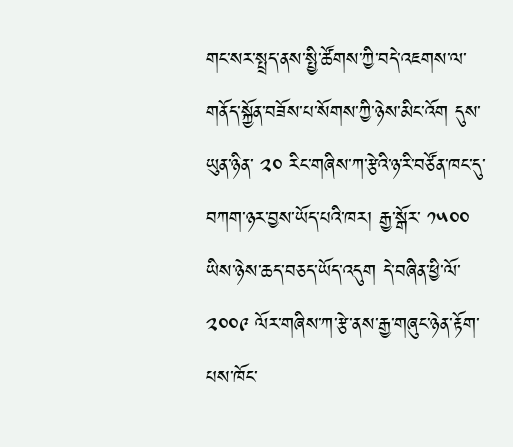གང་སར་སྤྲད་ནས་སྤྱི་ཚོགས་ཀྱི་བདེ་འཇགས་ལ་གནོད་སྐྱོན་བཟོས་པ་སོགས་ཀྱི་ཉེས་མིང་འོག དུས་ཡུན་ཉིན་ ༢༠ རིང་གཞིས་ཀ་རྩེའི་ཉ་རི་བཙོན་ཁང་དུ་བཀག་ཉར་བྱས་ཡོད་པའི་ཁར། རྒྱ་སྒོར་ ༡༥༠༠ ཡིས་ཉེས་ཆད་བཅད་ཡོད་འདུག དེ་བཞིན་ཕྱི་ལོ་ ༢༠༠༩ ལོར་གཞིས་ཀ་རྩེ་ནས་རྒྱ་གཞུང་ཉེན་རྟོག་པས་ཁོང་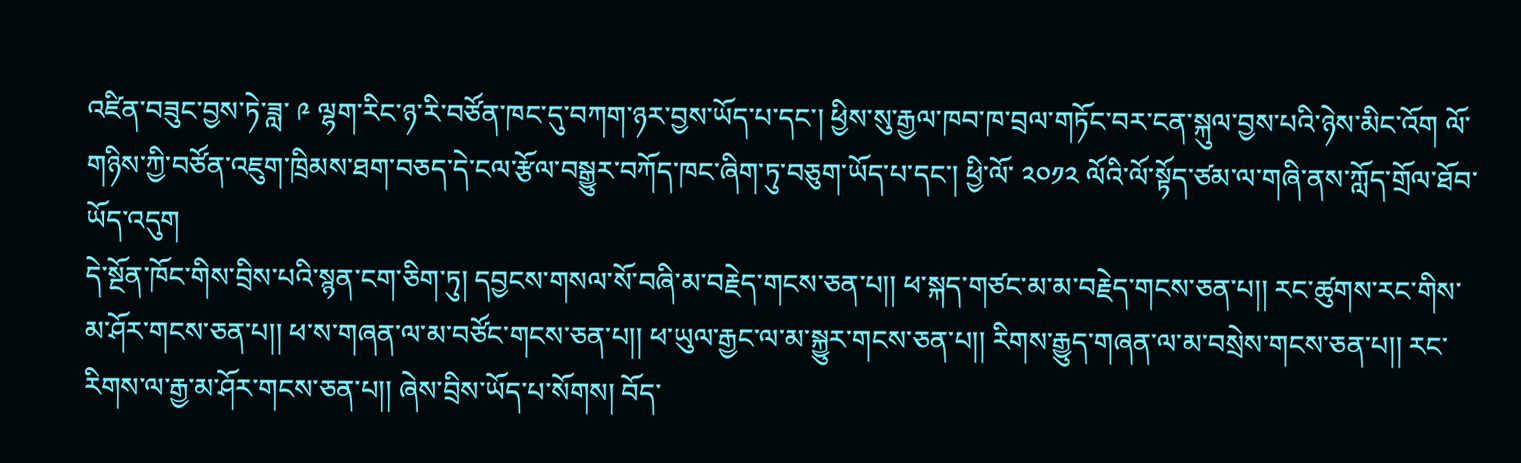འཛིན་བཟུང་བྱས་ཏེ་ཟླ་ ༩ ལྷག་རིང་ཉ་རི་བཙོན་ཁང་དུ་བཀག་ཉར་བྱས་ཡོད་པ་དང་། ཕྱིས་སུ་རྒྱལ་ཁབ་ཁ་བྲལ་གཏོང་བར་ངན་སྐུལ་བྱས་པའི་ཉེས་མིང་འོག ལོ་གཉིས་ཀྱི་བཙོན་འཇུག་ཁྲིམས་ཐག་བཅད་དེ་ངལ་རྩོལ་བསྒྱུར་བཀོད་ཁང་ཞིག་ཏུ་བཅུག་ཡོད་པ་དང་། ཕྱི་ལོ་ ༢༠༡༢ ལོའི་ལོ་སྟོད་ཙམ་ལ་གཞི་ནས་ཀློད་གྲོལ་ཐོབ་ཡོད་འདུག
དེ་སྔོན་ཁོང་གིས་བྲིས་པའི་སྙན་ངག་ཅིག་ཏུ། དབྱངས་གསལ་སོ་བཞི་མ་བརྗེད་གངས་ཅན་པ།། ཕ་སྐད་གཙང་མ་མ་བརྗེད་གངས་ཅན་པ།། རང་ཚུགས་རང་གིས་མ་ཤོར་གངས་ཅན་པ།། ཕ་ས་གཞན་ལ་མ་བཙོང་གངས་ཅན་པ།། ཕ་ཡུལ་རྒྱང་ལ་མ་སྐྱུར་གངས་ཅན་པ།། རིགས་རྒྱུད་གཞན་ལ་མ་བསྲེས་གངས་ཅན་པ།། རང་རིགས་ལ་རྒྱ་མ་ཤོར་གངས་ཅན་པ།། ཞེས་བྲིས་ཡོད་པ་སོགས། བོད་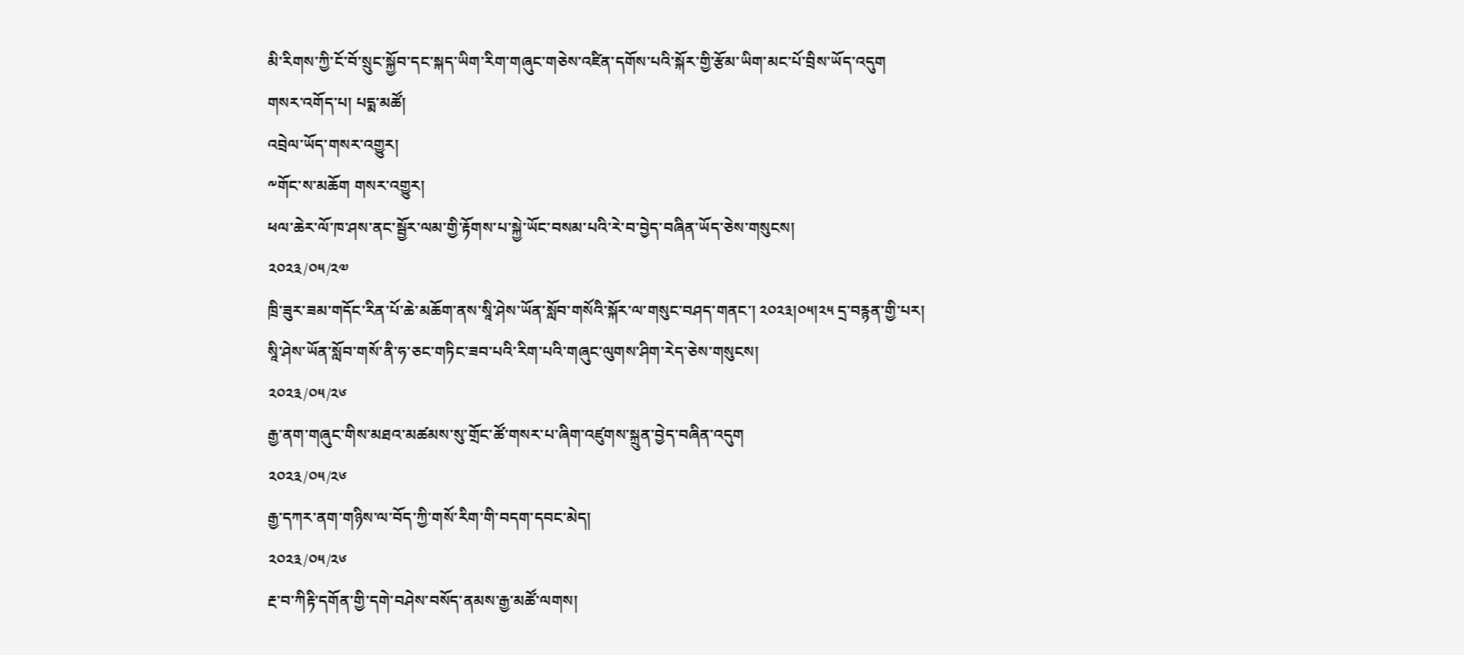མི་རིགས་ཀྱི་ངོ་བོ་སྲུང་སྐྱོབ་དང་སྐད་ཡིག་རིག་གཞུང་གཅེས་འཛིན་དགོས་པའི་སྐོར་གྱི་རྩོམ་ཡིག་མང་པོ་བྲིས་ཡོད་འདུག
གསར་འགོད་པ། པདྨ་མཚོ།
འབྲེལ་ཡོད་གསར་འགྱུར།
༸གོང་ས་མཆོག གསར་འགྱུར།
ཕལ་ཆེར་ལོ་ཁ་ཤས་ནང་སྦྱོར་ལམ་གྱི་རྟོགས་པ་སྐྱེ་ཡོང་བསམ་པའི་རེ་བ་བྱེད་བཞིན་ཡོད་ཅེས་གསུངས།
༢༠༢༣/༠༥/༢༧
ཁྲི་ཟུར་ཟམ་གདོང་རིན་པོ་ཆེ་མཆོག་ནས་སཱི་ཤེས་ཡོན་སློབ་གསོའི་སྐོར་ལ་གསུང་བཤད་གནང་། ༢༠༢༣།༠༥།༢༥ དྲ་བརྙན་གྱི་པར།
སཱི་ཤེས་ཡོན་སློབ་གསོ་ནི་ཧ་ཅང་གཏིང་ཟབ་པའི་རིག་པའི་གཞུང་ལུགས་ཤིག་རེད་ཅེས་གསུངས།
༢༠༢༣/༠༥/༢༦
རྒྱ་ནག་གཞུང་གིས་མཐའ་མཚམས་སུ་གྲོང་ཚོ་གསར་པ་ཞིག་འཛུགས་སྐྲུན་བྱེད་བཞིན་འདུག
༢༠༢༣/༠༥/༢༦
རྒྱ་དཀར་ནག་གཉིས་ལ་བོད་ཀྱི་གསོ་རིག་གི་བདག་དབང་མེད།
༢༠༢༣/༠༥/༢༦
རྔ་བ་ཀིརྟི་དགོན་གྱི་དགེ་བཤེས་བསོད་ནམས་རྒྱ་མཚོ་ལགས།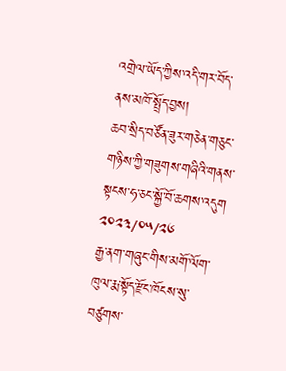འགྲེལ་ཡོད་ཀྱིས་འདི་གར་བོད་ནས་མཁོ་སྤྲོད་བྱས།
ཆབ་སྲིད་བཙོན་ཟུར་གཅེན་གཅུང་གཉིས་ཀྱི་གཟུགས་གཞིའི་གནས་སྟངས་ཧ་ཅང་སྐྱོ་བོ་ཆགས་འདུག
༢༠༢༣/༠༥/༢༦
རྒྱ་ནག་གཞུང་གིས་མགོ་ལོག་ཁུལ་རྨ་སྟོད་རྫོང་ཁོངས་སུ་བཙུགས་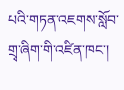པའི་གཏན་འཇགས་སློབ་གྲྭ་ཞིག་གི་འཛིན་ཁང་།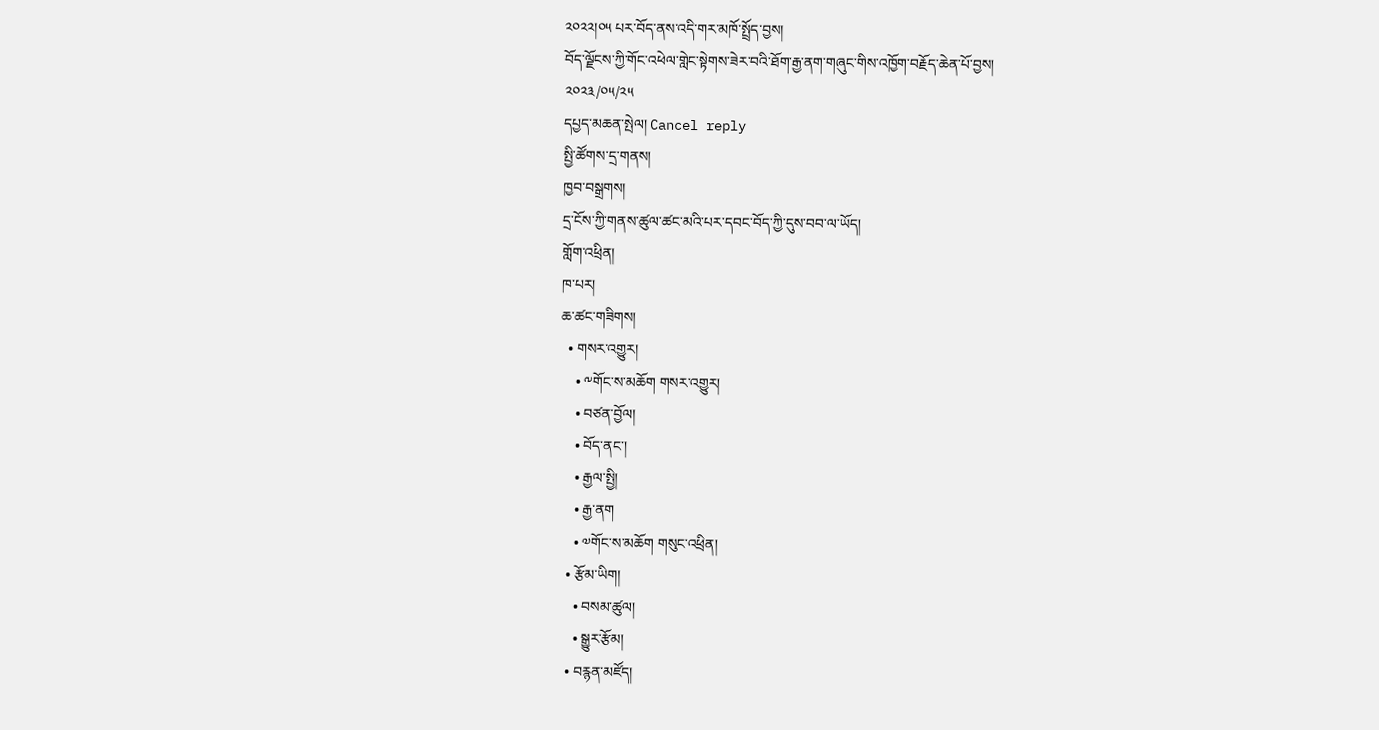༢༠༢༢།༠༥ པར་བོད་ནས་འདི་གར་མཁོ་སྤྲོད་བྱས།
བོད་ལྗོངས་ཀྱི་གོང་འཕེལ་གླེང་སྟེགས་ཟེར་བའི་ཐོག་རྒྱ་ནག་གཞུང་གིས་འཁྱོག་བརྗོད་ཆེན་པོ་བྱས།
༢༠༢༣/༠༥/༢༥
དཔྱད་མཆན་སྤེལ། Cancel reply
སྤྱི་ཚོགས་དྲ་གནས།
ཁྱབ་བསྒྲགས།
དྲ་ངོས་ཀྱི་གནས་ཚུལ་ཚང་མའི་པར་དབང་བོད་ཀྱི་དུས་བབ་ལ་ཡོད།
གློག་འཕྲིན།
ཁ་པར།
ཆ་ཚང་གཟིགས།
  • གསར་འགྱུར།
    • ༸གོང་ས་མཆོག གསར་འགྱུར།
    • བཙན་བྱོལ།
    • བོད་ནང་།
    • རྒྱལ་སྤྱི།
    • རྒྱ་ནག
    • ༧གོང་ས་མཆོག གསུང་འཕྲིན།
  • རྩོམ་ཡིག།
    • བསམ་ཚུལ།
    • སྒྱུར་རྩོམ།
  • བརྙན་མཛོད།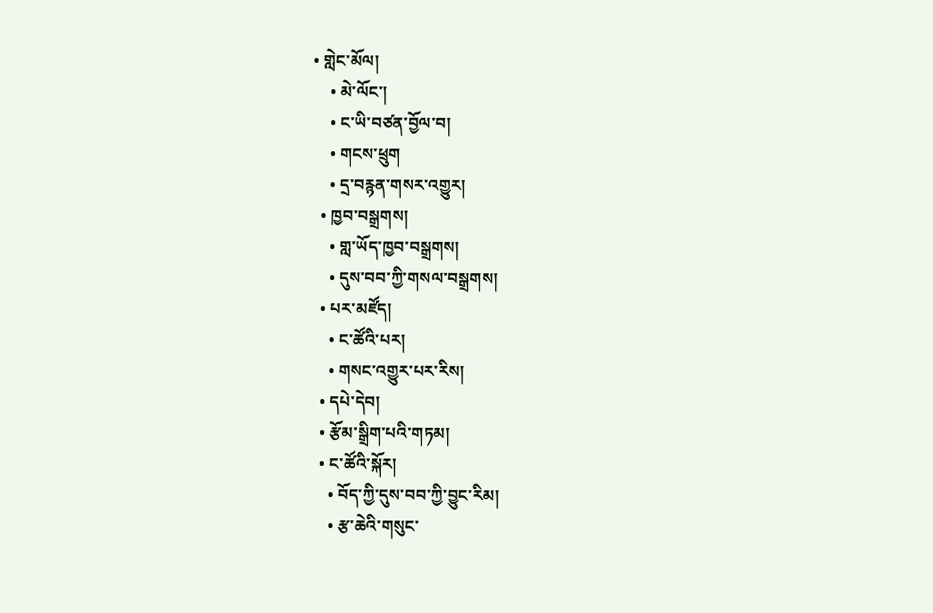• གླེང་མོལ།
    • མེ་ལོང་།
    • ང་ཡི་བཙན་བྱོལ་བ།
    • གངས་ཕྲུག
    • དྲ་བརྙན་གསར་འགྱུར།
  • ཁྱབ་བསྒྲགས།
    • གླ་ཡོད་ཁྱབ་བསྒྲགས།
    • དུས་བབ་ཀྱི་གསལ་བསྒྲགས།
  • པར་མཛོད།
    • ང་ཚོའི་པར།
    • གསང་འགྱུར་པར་རིས།
  • དཔེ་དེབ།
  • རྩོམ་སྒྲིག་པའི་གཏམ།
  • ང་ཚོའི་སྐོར།
    • བོད་ཀྱི་དུས་བབ་ཀྱི་བྱུང་རིམ།
    • རྩ་ཆེའི་གསུང་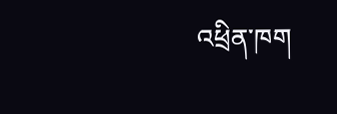འཕྲིན་ཁག